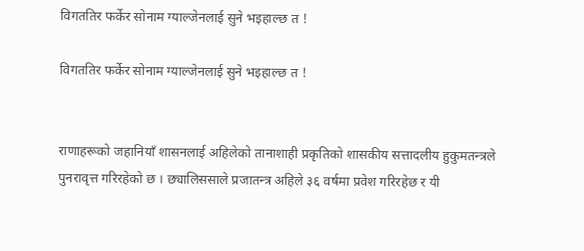विगततिर फर्केर सोनाम ग्याल्जेनलाई सुने भइहाल्छ त !

विगततिर फर्केर सोनाम ग्याल्जेनलाई सुने भइहाल्छ त !


राणाहरूको जहानियाँ शासनलाई अहिलेको तानाशाही प्रकृतिको शासकीय सत्तादलीय हुकुमतन्त्रले पुनरावृत्त गरिरहेको छ । छ्यालिससाले प्रजातन्त्र अहिले ३६ वर्षमा प्रवेश गरिरहेछ र यी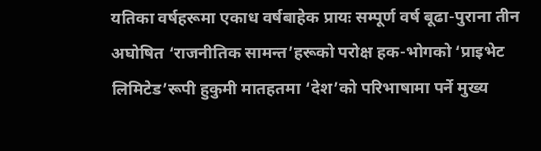यतिका वर्षहरूमा एकाध वर्षबाहेक प्रायः सम्पूर्ण वर्ष बूढा-पुराना तीन अघोषित ‘राजनीतिक सामन्त’हरूको परोक्ष हक-भोगको ‘प्राइभेट लिमिटेड’रूपी हुकुमी मातहतमा ‘देश’को परिभाषामा पर्ने मुख्य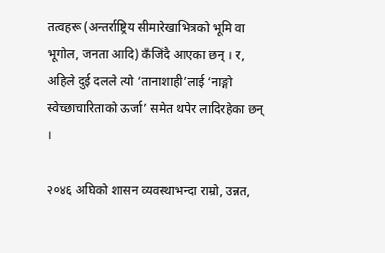तत्वहरू (अन्तर्राष्ट्रिय सीमारेखाभित्रको भूमि वा भूगोल, जनता आदि) कँजिंदै आएका छन् । र, अहिले दुई दलले त्यो ‘तानाशाही’लाई ‘नाङ्गो स्वेच्छाचारिताको ऊर्जा’ समेत थपेर लादिरहेका छन् ।

२०४६ अघिको शासन व्यवस्थाभन्दा राम्रो, उन्नत,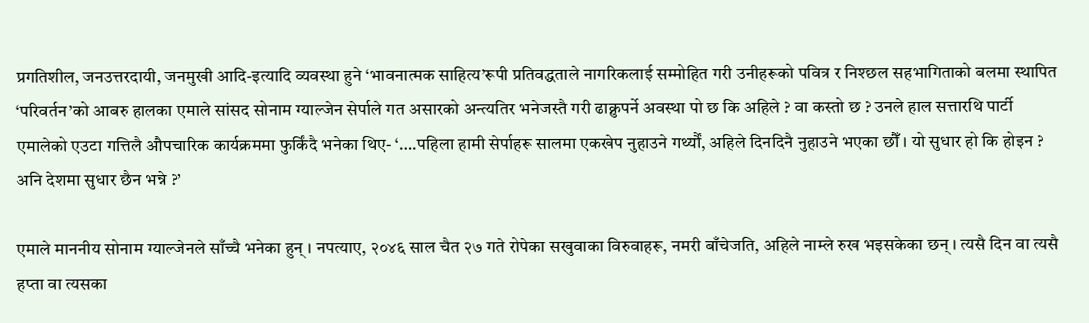प्रगतिशील, जनउत्तरदायी, जनमुखी आदि-इत्यादि व्यवस्था हुने ‘भावनात्मक साहित्य’रूपी प्रतिवद्धताले नागरिकलाई सम्मोहित गरी उनीहरूको पवित्र र निश्छल सहभागिताको बलमा स्थापित ‘परिवर्तन’को आबरु हालका एमाले सांसद सोनाम ग्याल्जेन सेर्पाले गत असारको अन्त्यतिर भनेजस्तै गरी ढाक्नुपर्ने अवस्था पो छ कि अहिले ? वा कस्तो छ ? उनले हाल सत्तारथि पार्टी एमालेको एउटा गत्तिलै औपचारिक कार्यक्रममा फुर्किंदै भनेका थिए- ‘….पहिला हामी सेर्पाहरू सालमा एकखेप नुहाउने गर्थ्यौं, अहिले दिनदिनै नुहाउने भएका छौँ । यो सुधार हो कि होइन ? अनि देशमा सुधार छैन भन्ने ?’

एमाले माननीय सोनाम ग्याल्जेनले साँच्चै भनेका हुन् । नपत्याए, २०४६ साल चैत २७ गते रोपेका सखुवाका विरुवाहरू, नमरी बाँचेजति, अहिले नाम्ले रुख भइसकेका छन् । त्यसै दिन वा त्यसै हप्ता वा त्यसका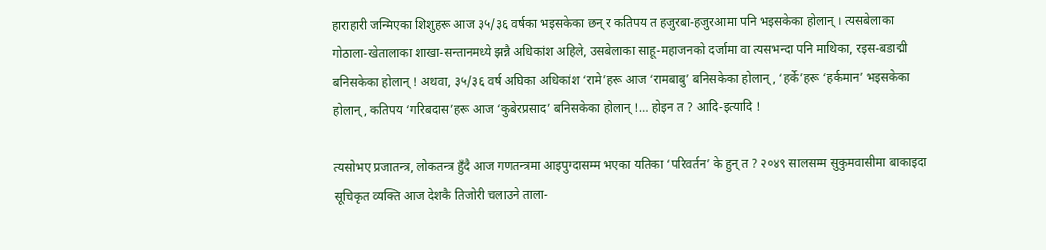हाराहारी जन्मिएका शिशुहरू आज ३५/३६ वर्षका भइसकेका छन् र कतिपय त हजुरबा-हजुरआमा पनि भइसकेका होलान् । त्यसबेलाका गोठाला-खेतालाका शाखा-सन्तानमध्ये झन्नै अधिकांश अहिले, उसबेलाका साहू-महाजनको दर्जामा वा त्यसभन्दा पनि माथिका, रइस-बडाद्मी बनिसकेका होलान् ! अथवा, ३५/३६ वर्ष अघिका अधिकांश ‘रामे’हरू आज ‘रामबाबु’ बनिसकेका होलान्, ‘हर्के’हरू ‘हर्कमान’ भइसकेका होलान्, कतिपय ‘गरिबदास’हरू आज ‘कुबेरप्रसाद’ बनिसकेका होलान् !… होइन त ? आदि-इत्यादि !

त्यसोभए प्रजातन्त्र, लोकतन्त्र हुँदै आज गणतन्त्रमा आइपुग्दासम्म भएका यतिका ‘परिवर्तन’ के हुन् त ? २०४९ सालसम्म सुकुमवासीमा बाकाइदा सूचिकृत व्यक्ति आज देशकै तिजोरी चलाउने ताला-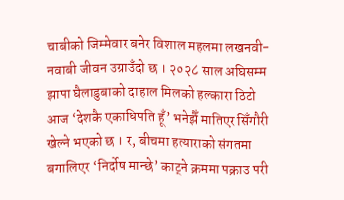चाबीको जिम्मेवार बनेर विशाल महलमा लखनवी-नवाबी जीवन उग्राउँदो छ । २०२८ साल अघिसम्म झापा घैलाडुबाको दाहाल मिलको हल्कारा ठिटो आज ‘देशकै एकाधिपति हूँ’ भनेझैँ मातिएर सिँगौरी खेल्ने भएको छ । र, बीचमा हत्याराको संगतमा बगालिएर ‘निर्दोष मान्छे’ काट्ने क्रममा पक्राउ परी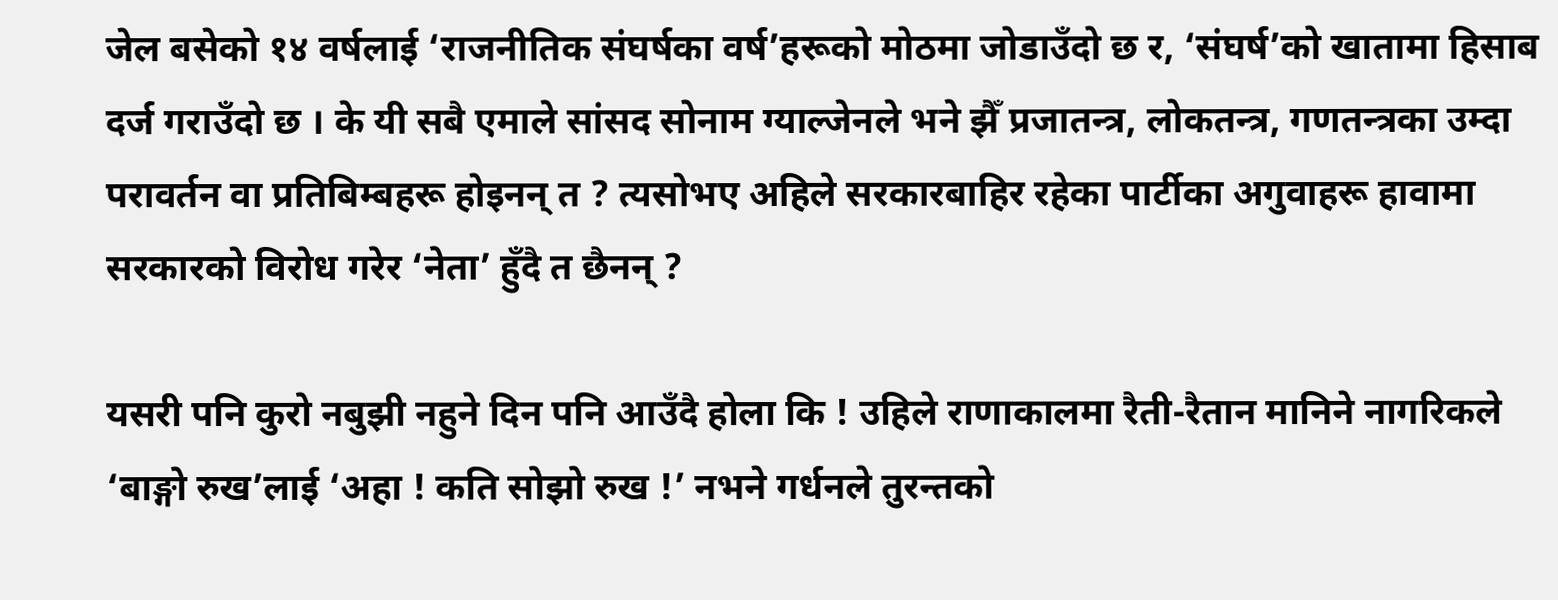जेल बसेको १४ वर्षलाई ‘राजनीतिक संघर्षका वर्ष’हरूको मोठमा जोडाउँदो छ र, ‘संघर्ष’को खातामा हिसाब दर्ज गराउँदो छ । के यी सबै एमाले सांसद सोनाम ग्याल्जेनले भने झैँ प्रजातन्त्र, लोकतन्त्र, गणतन्त्रका उम्दा परावर्तन वा प्रतिबिम्बहरू होइनन् त ? त्यसोभए अहिले सरकारबाहिर रहेका पार्टीका अगुवाहरू हावामा सरकारको विरोध गरेर ‘नेता’ हुँदै त छैनन् ?

यसरी पनि कुरो नबुझी नहुने दिन पनि आउँदै होला कि ! उहिले राणाकालमा रैती-रैतान मानिने नागरिकले ‘बाङ्गो रुख’लाई ‘अहा ! कति सोझो रुख !’ नभने गर्धनले तुरन्तको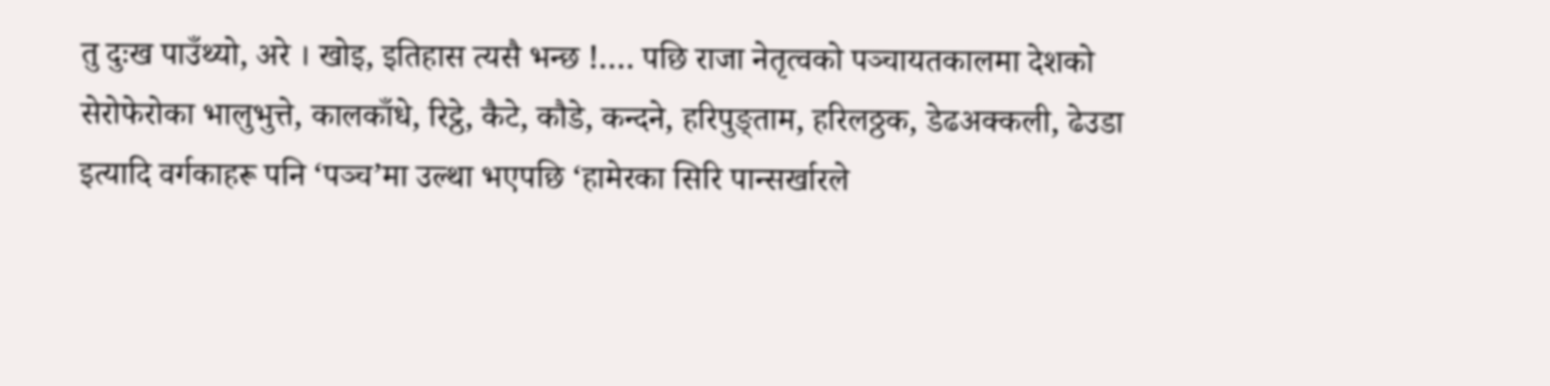तु दुःख पाउँथ्यो, अरे । खोइ, इतिहास त्यसै भन्छ !…. पछि राजा नेतृत्वको पञ्चायतकालमा देशको सेरोफेरोका भालुभुत्ते, कालकाँधे, रिट्ठे, कैटे, कौडे, कन्दने, हरिपुङ्ताम, हरिलठ्ठक, डेढअक्कली, ढेउडा इत्यादि वर्गकाहरू पनि ‘पञ्च’मा उल्था भएपछि ‘हामेरका सिरि पान्सर्खारले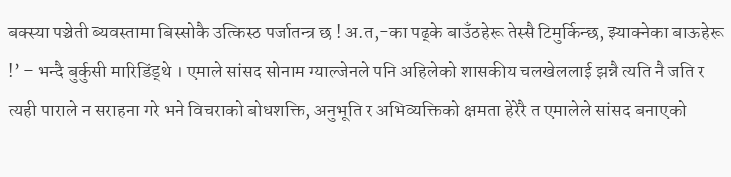बक्स्या पञ्चेती ब्यवस्तामा बिस्सोकै उत्किस्ठ पर्जातन्त्र छ ! अ.त,-का पढ्के बाउँठहेरू तेस्सै टिमुर्किन्छ, झ्याक्नेका बाऊहेरू !’ – भन्दै बुर्कुसी मारिडिंड्थे । एमाले सांसद सोनाम ग्याल्जेनले पनि अहिलेको शासकीय चलखेललाई झन्नै त्यति नै जति र त्यही पाराले न सराहना गरे भने विचराको बोधशक्ति, अनुभूति र अभिव्यक्तिको क्षमता हेरेरै त एमालेले सांसद बनाएको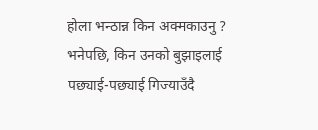होला भन्ठान्न किन अक्मकाउनु ? भनेपछि, किन उनको बुझाइलाई पछ्याई-पछ्याई गिज्याउँदै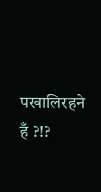पखालिरहने हँ ?!?